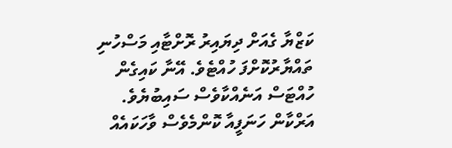ކަޒްޔާ ގެއަށް ދިޔައިރު ރޮށްޓާއި މަސްހުނި ތައްޔާރުކޮށްފަ ހުއްޓެވެ. އޭނާ ކައިގެން ހުއްޓަސް އަނެއްކާވެސް ސައިބުޔެވެ. އަރްކާން ހަނަފީއާ ކޮންމެވެސް ވާހަކައެއް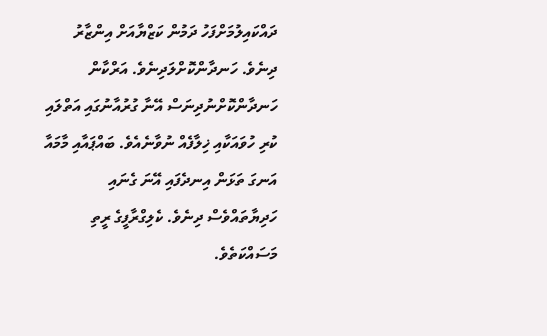ދައްކައިލުމަށްފަހު ދަމުން ކަޒްޔާއަށް އިންޒާރު ދިނެވެ. ހަނދާންކޮށްލަދިނެވެ. އަރްކާން ހަނދާންކޮށްނުދިނަސް އޭނާ ގުރުއާނުގައި އަތްލައި ކުރި ހުވައަކާއި ޚިލާފެއް ނުވާނެއެވެ. ބައްޕައާއި މާމައާ އަނގަ ތަޅަން އިނދެފައި އޭނަ ގެނައި ހަދިޔާތައްވެސް ދިނެވެ. ކެލިގްރާފީގެ ރީތި މަސައްކަތެވެ.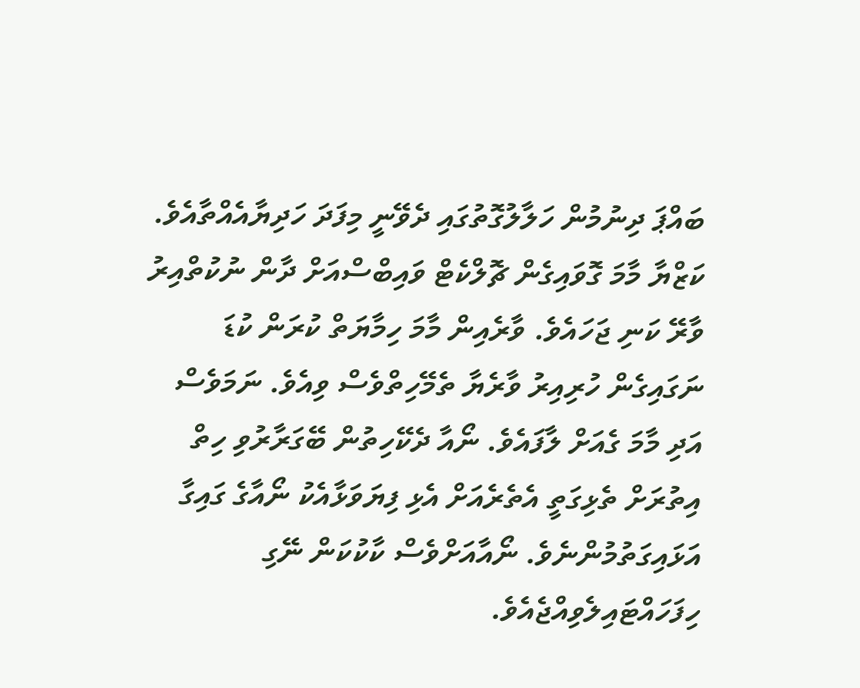ބައްޕަ ދިނުމުން ހަލާލުގޮތުގައި ދެވޭނީ މިފަދަ ހަދިޔާއެއްތާއެވެ.
ކަޒްޔާ މާމަ ގޮވައިގެން ޗޮލްކެޓް ވައިބްސްއަށް ދާން ނުކުތްއިރު ވާރޭ ކަނި ޖަހައެވެ. ވާރެއިން މާމަ ހިމާޔަތް ކުރަން ކުޑަ ނަގައިގެން ހުރިއިރު ވާރެޔާ ތެމޭހިތްވެސް ވިއެވެ. ނަމަވެސް އަދި މާމަ ގެއަށް ލާފައެވެ. ނޯއާ ދެކޭހިތުން ބޭގަރާރުވި ހިތް އިތުރަށް ތެޅިގަތީ އެތެރެއަށް އެޅި ފިޔަވަޅާއެކު ނޯއާގެ ގައިގާ އަޅައިގަތުމުންނެވެ. ނޯއާއަށްވެސް ކާކުކަން ނޭގި ހިފަހައްޓައިލެވިއްޖެއެވެ.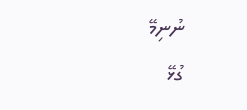ނުނިމޭ
ގުޅޭ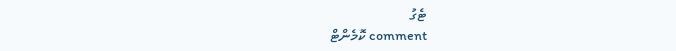ޓެގު
comment ކޮމެންޓް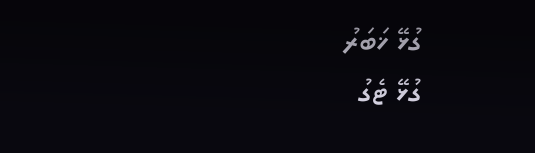ގުޅޭ ޚަބަރު
ގުޅޭ ޓެގު